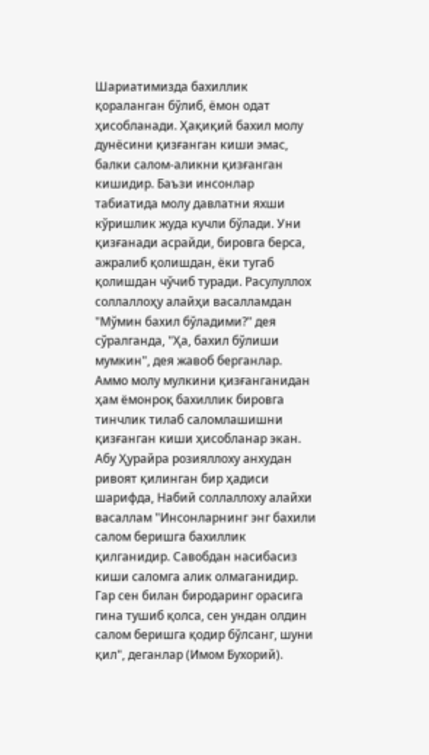Шариатимизда бахиллик қораланган бўлиб, ёмон одат ҳисобланади. Ҳақиқий бахил молу дунёсини қизғанган киши эмас, балки салом-аликни қизғанган кишидир. Баъзи инсонлар табиатида молу давлатни яхши кўришлик жуда кучли бўлади. Уни қизғанади асрайди, бировга берса, ажралиб қолишдан, ёки тугаб қолишдан чўчиб туради. Расулуллох соллаллоҳу алайҳи васалламдан "Мўмин бахил бўладими?" дея сўралганда, "Ҳа, бахил бўлиши мумкин", дея жавоб берганлар.
Аммо молу мулкини қизғанганидан ҳам ёмонроқ бахиллик бировга тинчлик тилаб саломлашишни қизғанган киши ҳисобланар экан. Абу Ҳурайра розияллоху анхудан ривоят қилинган бир ҳадиси шарифда, Набий соллаллоху алайхи васаллам "Инсонларнинг энг бахили салом беришга бахиллик қилганидир. Савобдан насибасиз киши саломга алик олмаганидир. Гар сен билан биродаринг орасига гина тушиб қолса, сен ундан олдин салом беришга қодир бўлсанг, шуни қил", деганлар (Имом Бухорий).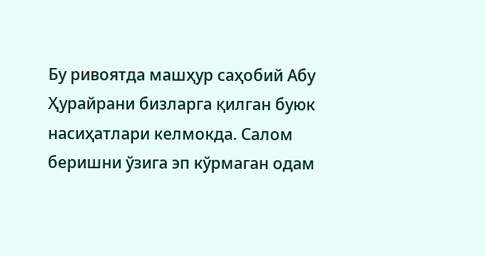Бу ривоятда машҳур саҳобий Абу Ҳурайрани бизларга қилган буюк насиҳатлари келмокда. Салом беришни ўзига эп кўрмаган одам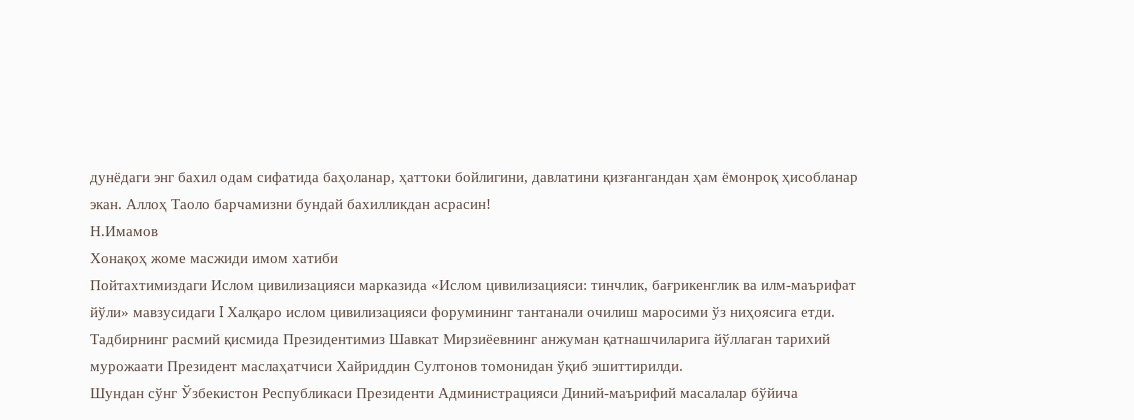дунёдаги энг бахил одам сифатида баҳоланар, ҳаттоки бойлигини, давлатини қизғангандан ҳам ёмонроқ ҳисобланар экан. Аллоҳ Таоло барчамизни бундай бахилликдан асрасин!
Н.Имамов
Хонақоҳ жоме масжиди имом хатиби
Пойтахтимиздаги Ислом цивилизацияси марказида «Ислом цивилизацияси: тинчлик, бағрикенглик ва илм-маърифат йўли» мавзусидаги I Халқаро ислом цивилизацияси форумининг тантанали очилиш маросими ўз ниҳоясига етди.
Тадбирнинг расмий қисмида Президентимиз Шавкат Мирзиёевнинг анжуман қатнашчиларига йўллаган тарихий мурожаати Президент маслаҳатчиси Хайриддин Султонов томонидан ўқиб эшиттирилди.
Шундан сўнг Ўзбекистон Республикаси Президенти Администрацияси Диний-маърифий масалалар бўйича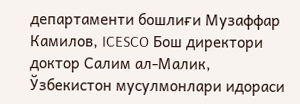департаменти бошлиғи Музаффар Камилов, ICESCO Бош директори доктор Салим ал-Малик, Ўзбекистон мусулмонлари идораси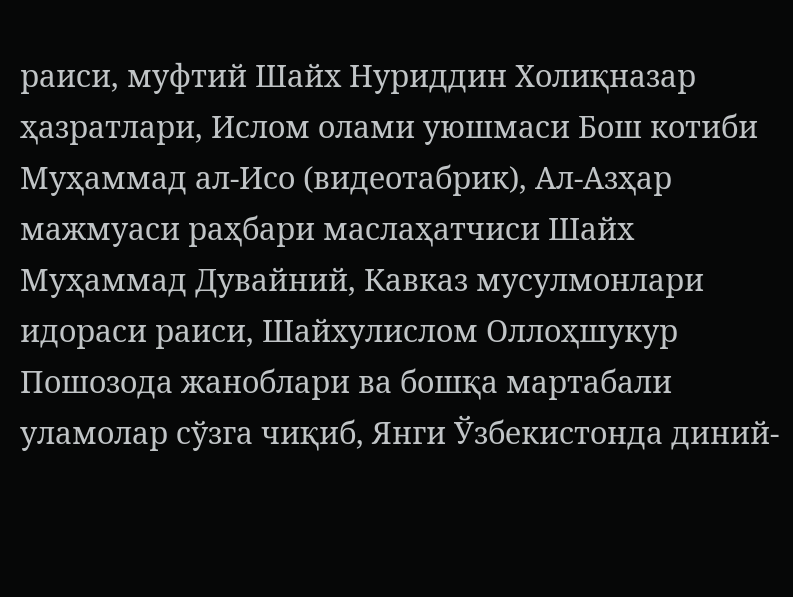раиси, муфтий Шайх Нуриддин Холиқназар ҳазратлари, Ислом олами уюшмаси Бош котиби Муҳаммад ал-Исо (видеотабрик), Ал-Азҳар мажмуаси раҳбари маслаҳатчиси Шайх Муҳаммад Дувайний, Кавказ мусулмонлари идораси раиси, Шайхулислом Оллоҳшукур Пошозода жаноблари ва бошқа мартабали уламолар сўзга чиқиб, Янги Ўзбекистонда диний-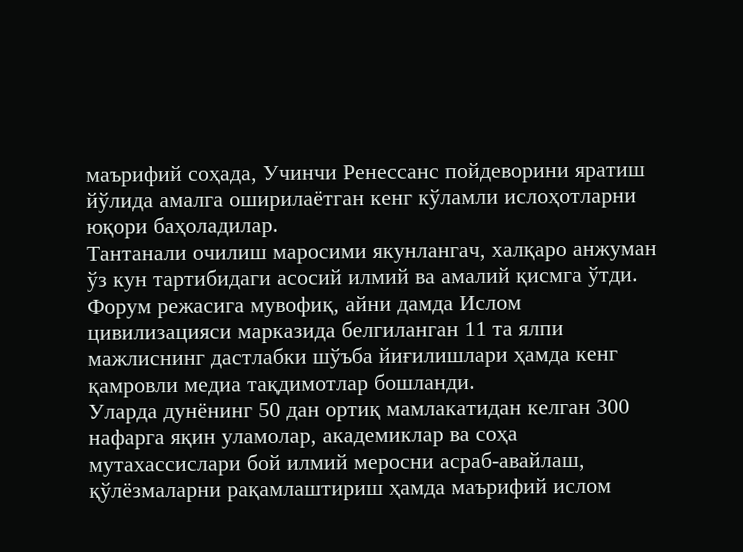маърифий соҳада, Учинчи Ренессанс пойдеворини яратиш йўлида амалга оширилаётган кенг кўламли ислоҳотларни юқори баҳоладилар.
Тантанали очилиш маросими якунлангач, халқаро анжуман ўз кун тартибидаги асосий илмий ва амалий қисмга ўтди. Форум режасига мувофиқ, айни дамда Ислом цивилизацияси марказида белгиланган 11 та ялпи мажлиснинг дастлабки шўъба йиғилишлари ҳамда кенг қамровли медиа тақдимотлар бошланди.
Уларда дунёнинг 50 дан ортиқ мамлакатидан келган 300 нафарга яқин уламолар, академиклар ва соҳа мутахассислари бой илмий меросни асраб-авайлаш, қўлёзмаларни рақамлаштириш ҳамда маърифий ислом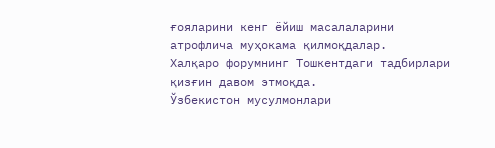ғояларини кенг ёйиш масалаларини атрофлича муҳокама қилмоқдалар.
Халқаро форумнинг Тошкентдаги тадбирлари қизғин давом этмоқда.
Ўзбекистон мусулмонлари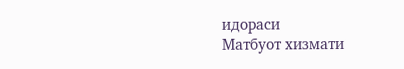идораси
Матбуот хизмати